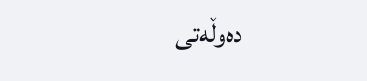ده‌وڵه‌تی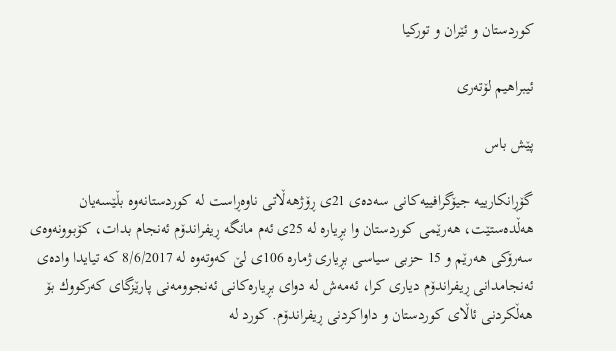كوردستان و ئێران و توركیا

ئیبراهیم لۆته‌ری

پێش باس

گۆڕانكارییه‌ جیۆگرافییه‌كانی سه‌ده‌ی 21ی ڕۆژهه‌ڵاتی ناوه‌ڕاست له‌ كوردستانه‌وه‌ بڵێسه‌یان هه‌ڵده‌ستێت، هه‌رێمی كوردستان وا بڕیاره‌ له‌ 25ی ئه‌م مانگه‌ ڕیفراندۆم ئه‌نجام بدات، كۆبوونه‌وه‌ی سه‌رۆكی هه‌رێم و 15 حزبی سیاسی بڕیاری ژماره‌ 106ی لێ كه‌وته‌وه‌ له‌ 8/6/2017 كه‌ ‌تیایدا واده‌ی ئه‌نجامدانی ڕیفراندۆم دیاری كرا، ئه‌مه‌ش له‌ دوای بڕیاره‌كانی ئه‌نجوومه‌نی پارێزگای كه‌ركووك بۆ هه‌ڵكردنی ئاڵای كوردستان و داواكردنی ڕیفراندۆم. كورد له‌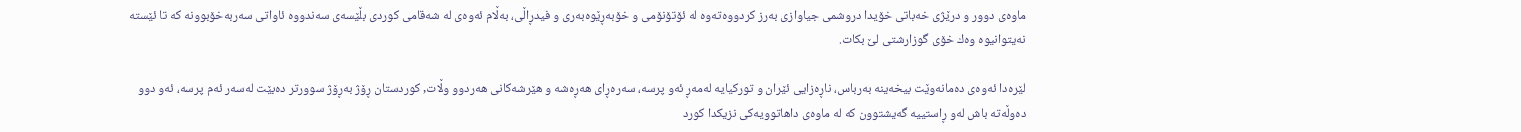ماوه‌ی دوور و درێژی خه‌باتی خۆیدا دروشمی جیاوازی به‌رز كردووه‌ته‌وه‌ له‌ ئۆتۆنۆمی و خۆبه‌ڕێوه‌به‌ری و فیدڕاڵی، به‌ڵام ئه‌وه‌ی له‌ شه‌قامی كوردی بڵێسه‌ی سه‌ندووه‌ ئاواتی سه‌ربه‌خۆبوونه‌ كه‌ تا ئێسته‌ نه‌یتوانیوه‌ وه‌ك خۆی گوزارشتی لێ بكات.

لێره‌دا ئه‌وه‌ی ده‌مانه‌وێت بیخه‌ینه‌ به‌رباس، ناڕه‌زایی ئێران و توركیایه‌ له‌مه‌ڕ ئه‌و پرسه‌، سه‌ره‌ڕای هه‌ڕه‌شه‌ و هێرشه‌كانی هه‌ردوو وڵات, كوردستان ڕۆژ به‌ڕۆژ سوورتر ده‌بێت له‌سه‌ر ئه‌م پرسه‌، ئه‌و دوو ده‌وڵه‌ته‌ باش له‌و ڕاستییه‌ گه‌یشتوون كه‌ له‌ ماوه‌ی داهاتوویه‌كی نزیكدا كورد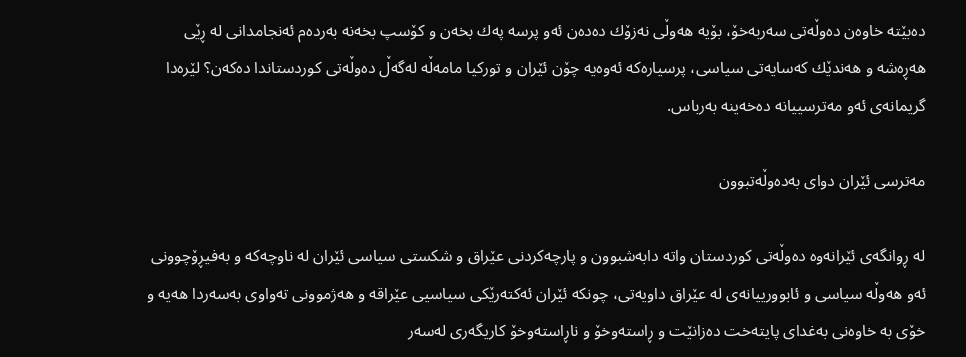ده‌بێته‌ خاوه‌ن ده‌وڵه‌تی سه‌ربه‌خۆ، بۆیه‌ هه‌وڵی نه‌زۆك ده‌ده‌ن ئه‌و پرسه‌ په‌ك بخه‌ن و كۆسپ بخه‌نه‌ به‌رده‌م ئه‌نجامدانی له‌ ڕێی هه‌ڕه‌شه‌ و هه‌ندێك كه‌سایه‌تی سیاسی، پرسیاره‌كه‌ ئه‌وه‌یه‌ چۆن ئێران و توركیا مامه‌ڵه‌ له‌گه‌ڵ ده‌وڵه‌تی كوردستاندا ده‌كه‌ن؟ لێره‌دا گریمانه‌ی ئه‌و مه‌ترسییانه‌ ده‌خه‌ینه‌ به‌رباس.

مه‌ترسی ئێران دوای به‌ده‌وڵه‌تبوون

له‌ ڕوانگه‌ی ئێرانه‌وه‌ ده‌وڵه‌تی كوردستان واته‌ دابه‌شبوون و پارچه‌كردنی عێراق و شكستی سیاسی ئێران له‌ ناوچه‌كه‌ و به‌فیڕۆچوونی ئه‌و هه‌وڵه‌ سیاسی و ئابوورییانه‌ی ‌له‌ عێراق داویه‌تی، چونكه‌ ئێران ئه‌كته‌رێكی سیاسیی عێراقه‌ و هه‌ژموونی ته‌واوی به‌سه‌ردا هه‌یه‌ و خۆی به‌ خاوه‌نی به‌غدای پایته‌خت ده‌زانێت و ڕاسته‌وخۆ و ناڕاسته‌وخۆ كاریگه‌ری له‌سه‌ر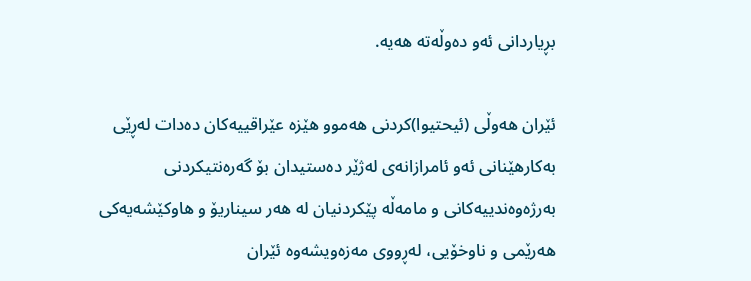بڕیاردانی ئه‌و ده‌وڵه‌ته‌ هه‌یه‌.

ئێران هه‌وڵی (ئیحتیوا)كردنی هه‌موو هێزه‌ عێراقییه‌كان ده‌دات له‌ڕێی به‌كارهێنانی ئه‌و ئامرازانه‌ی له‌ژێر ده‌ستیدان بۆ گه‌ره‌نتیكردنی به‌رژه‌وه‌ندییه‌كانی و مامه‌ڵه‌ پێكردنیان له‌ هه‌ر سیناریۆ و هاوكێشه‌یه‌كی هه‌رێمی و ناوخۆیی، له‌ڕووی مه‌زه‌ویشه‌وه‌ ئێران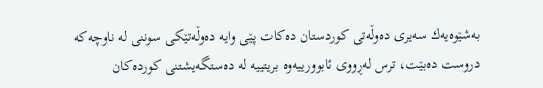به‌شێوه‌یه‌ك سه‌یری ده‌وڵه‌تی كوردستان ده‌كات پێی وایه‌ ده‌وڵه‌تێكی سوننی له‌ ناوچه‌كه‌ دروست ده‌بێت، ترس له‌ڕووی ئابوورییه‌وه‌ بریتییه‌ له‌ ده‌ستگه‌یشتنی كورده‌كان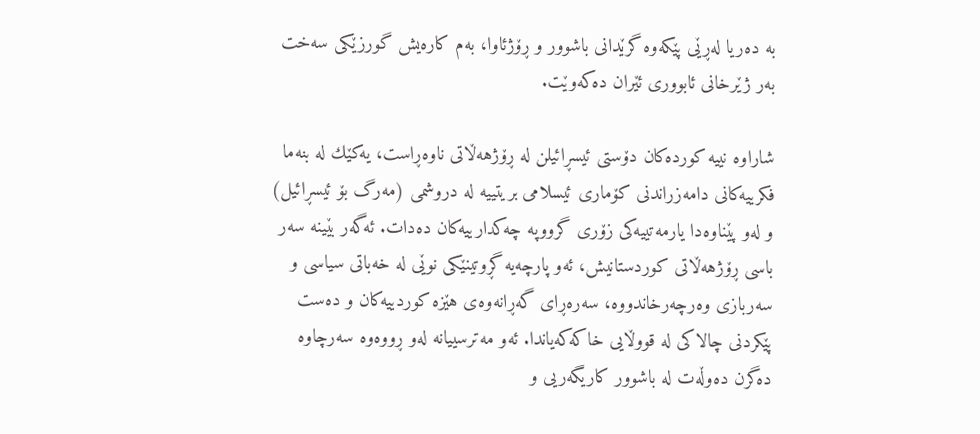به‌ ده‌ریا له‌ڕێی پێكه‌وه‌ گرێدانی باشوور و ڕۆژئاوا، به‌م كاره‌یش گورزێكی سه‌خت به‌ر ژێرخانی ئابووری ئێران ده‌كه‌وێت.

شاراوه‌ نییه‌ كورده‌كان دۆستی ئیسڕائیلن له‌ ڕۆژهه‌ڵاتی ناوه‌ڕاست، یه‌كێك له‌ بنه‌ما فكرییه‌كانی دامه‌زراندنی كۆماری ئیسلامی بریتییه‌ له‌ ‌دروشمی (مه‌رگ بۆ ئیسڕائیل) و له‌و پێناوه‌دا یارمه‌تییه‌كی زۆری گرووپه‌ چه‌كدارییه‌كان ده‌دات. ئه‌گه‌ر بێینه‌ سه‌ر باسی ڕۆژهه‌ڵاتی كوردستانیش، ئه‌و پارچه‌یه‌ گڕوتینێكی نوێی له‌ خه‌باتی سیاسی و سه‌ربازی وه‌رچه‌رخاندووه‌، سه‌ره‌ڕای گه‌ڕانه‌وه‌ی هێزه‌ كوردییه‌كان و ده‌ست پێكردنی چالاكی له‌ قووڵایی خاكه‌كه‌یاندا. ئه‌و مه‌ترسییانه‌ له‌و ڕووه‌وه‌ سه‌رچاوه‌ ده‌گرن ده‌وڵه‌ت له‌ باشوور كاریگه‌ریی و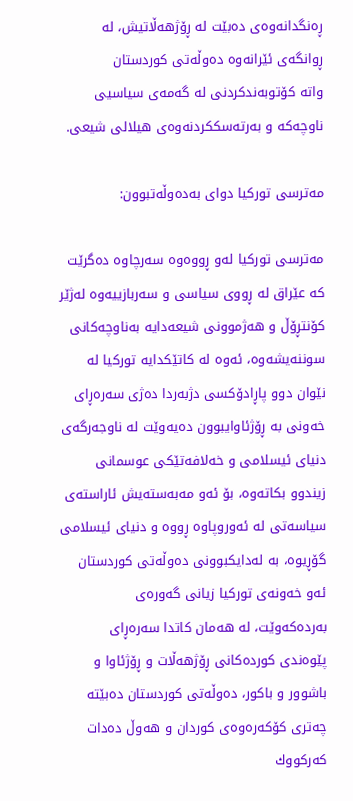ڕه‌نگدانه‌وه‌ی ده‌بێت له‌ ڕۆژهه‌ڵاتیش، له‌ ڕوانگه‌ی ئێرانه‌وه‌ ده‌وڵه‌تی كوردستان واته‌ ‌كۆتوبه‌ندكردنی له‌ گه‌مه‌ی سیاسیی ناوچه‌كه‌ و به‌رته‌سككردنه‌وه‌ی هیلالی شیعی.

مه‌ترسی توركیا دوای به‌ده‌وڵه‌تبوون:

مه‌ترسی توركیا له‌و ڕووه‌وه‌ سه‌رچاوه‌ ده‌گرێت كه‌ عێراق له‌ ڕووی سیاسی و سه‌ربازییه‌وه‌ له‌ژێر كۆنتڕۆڵ و هه‌ژموونی شیعه‌دایه‌ به‌ناوچه‌كانی سوننه‌یشه‌وه‌، ئه‌وه‌ له‌ كاتێكدایه‌ توركیا له‌ نێوان دوو پاڕادۆكسی دژبه‌ردا ده‌ژی سه‌ره‌ڕای خه‌ونی به‌ ڕۆژئاوایبوون ده‌یه‌وێت له‌ ناوجه‌رگه‌ی دنیای ئیسلامی و خه‌لافه‌تێكی عوسمانی زیندوو بكاته‌وه‌، بۆ ئه‌و مه‌به‌سته‌یش ئاراسته‌ی سیاسه‌تی له‌ ئه‌وروپاوه‌ ڕووه‌ و دنیای ئیسلامی گۆڕیوه‌، به‌ له‌دایكبوونی ده‌وڵه‌تی كوردستان ئه‌و خه‌ونه‌ی توركیا زیانی گه‌وره‌ی به‌رده‌كه‌وێت، له‌ هه‌مان كاتدا سه‌ره‌ڕای پێوه‌ندی كورده‌كانی ڕۆژهه‌ڵات و ڕۆژئاوا و باشوور و باكور، ده‌وڵه‌تی كوردستان ده‌بێته‌ چه‌تری كۆكه‌ره‌وه‌ی كوردان و هه‌وڵ ده‌دات كه‌ركووك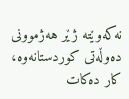نه‌كه‌وێته‌ ژێر هه‌ژموونی ده‌وڵه‌تی كوردستانه‌وه‌، كار ده‌كات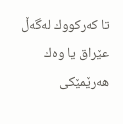تا كه‌ركووك له‌گه‌ڵ عێراق یا وه‌ك هه‌رێمێكی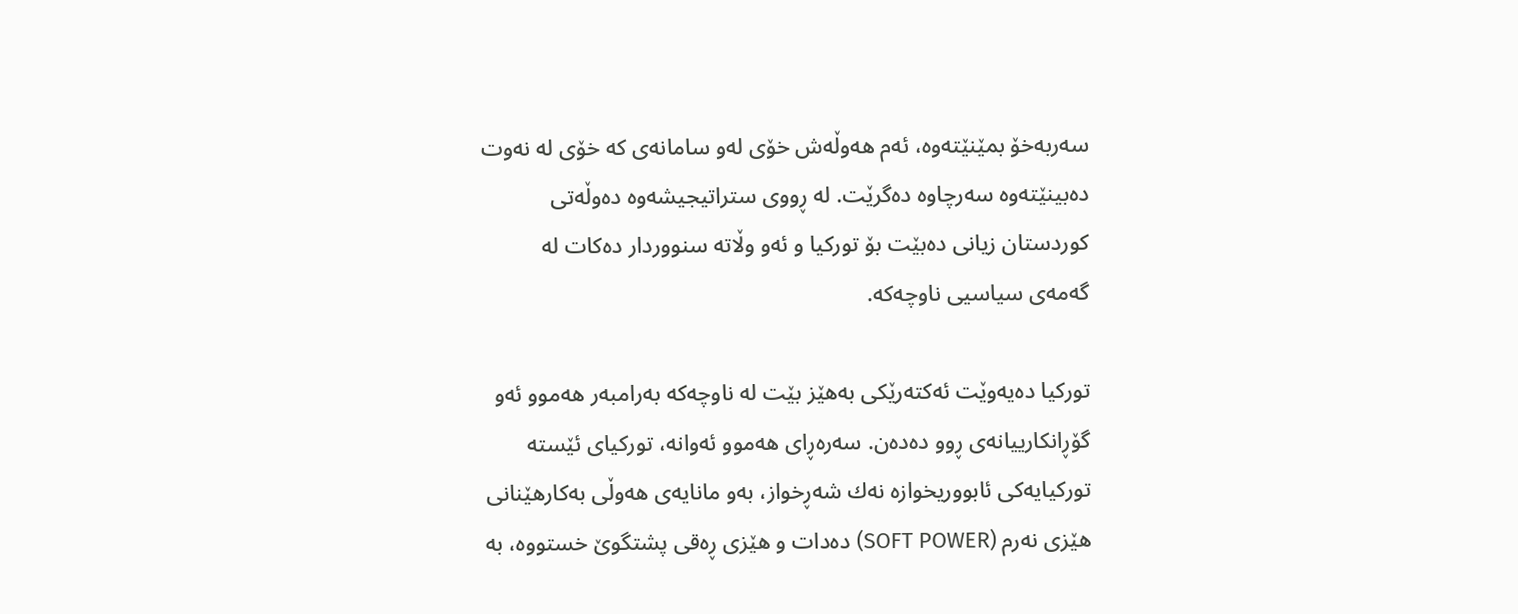سه‌ربه‌خۆ بمێنێته‌وه‌، ئه‌م هه‌وڵه‌ش خۆی له‌و سامانه‌ی كه‌ خۆی له‌ نه‌وت ده‌بینێته‌وه‌ سه‌رچاوه‌ ده‌گرێت. له‌ ڕووی ستراتیجیشه‌وه‌ ده‌وڵه‌تی كوردستان زیانی ده‌بێت بۆ توركیا و ئه‌و وڵاته‌ سنووردار ده‌كات له‌ گه‌مه‌ی سیاسیی ناوچه‌كه‌.

توركیا ده‌یه‌وێت ئه‌كته‌رێكی به‌هێز بێت له‌ ناوچه‌كه‌ به‌رامبه‌ر هه‌موو ئه‌و گۆڕانكارییانه‌ی ڕوو ده‌ده‌ن. سه‌ره‌ڕای هه‌موو ئه‌وانه‌، توركیای ئێسته‌ توركیایه‌كی ئابووریخوازه‌ نه‌ك شه‌ڕخواز، به‌و مانایه‌ی هه‌وڵی به‌كارهێنانی هێزی نه‌رم (SOFT POWER) ده‌دات و هێزی ڕه‌قی پشتگوێ خستووه‌، به‌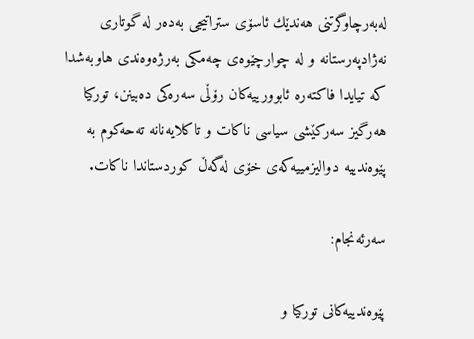له‌به‌رچاوگرتنی هه‌ندێك ئاسۆی ستراتیجی به‌ده‌ر له‌ گوتاری نه‌ژادپه‌رستانه‌ و له‌ چوارچێوه‌ی چه‌مكی به‌رژه‌وه‌ندی هاوبه‌شدا كه‌ تیایدا فاكته‌ره‌ ئابوورییه‌كان رۆڵی سه‌ره‌كی ده‌بینن، توركیا هه‌رگیز سه‌ركێشی سیاسی ناكات و تاكلایه‌نانه‌ ته‌حه‌كوم به‌ پێوه‌ندییه‌ دوالیزمییه‌كه‌ی خۆی له‌گه‌ڵ كوردستاندا ناكات.

سه‌رئه‌نجام:

پێوه‌ندییه‌كانی توركیا و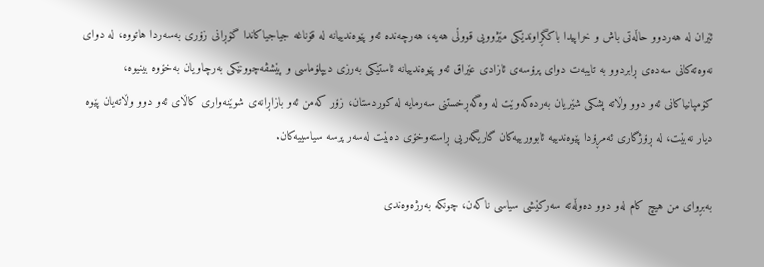ئێران له‌ هه‌ردوو حاڵه‌تی باش و خراپیدا باكگڕاوندێكی مێژوویی قووڵی هه‌یه‌، هه‌رچه‌نده‌ ئه‌و پێوه‌ندییانه‌ له‌ قۆناغه‌ جیاجیاكاندا گۆڕانی زۆری به‌سه‌ردا هاتووه‌، له‌ دوای نه‌وه‌ته‌كانی سه‌ده‌ی ڕابردوو به‌ تایبه‌ت دوای پرۆسه‌ی ئازادی عێراق ئه‌و پێوه‌ندییانه‌ ئاستێكی به‌رزی دیپلۆماسی و پێشڤه‌چوونێكی به‌رچاویان به‌خۆوه‌ بینیوه‌، كۆمپانیاكانی ئه‌و دوو وڵاته‌ پشكی شێریان به‌رده‌كه‌وێت له‌ وه‌گه‌ڕخستنی سه‌رمایه‌ له‌ كوردستان، زۆر كه‌من ئه‌و بازاڕانه‌ی شوێنه‌واری كاڵای ئه‌و دوو وڵاته‌یان پێوه‌ دیار نه‌بێت، له‌ ڕۆژگاری ئه‌مڕۆدا پێوه‌ندییه‌ ئابوورییه‌كان گاریگه‌ریی ڕاسته‌وخۆی ده‌بێت له‌سه‌ر پرسه‌ سیاسییه‌كان.

به‌بڕوای من هیچ كام له‌و دوو ده‌وڵه‌ته‌ سه‌ركێشی سیاسی ناكه‌ن، چونكه‌ به‌رژه‌وه‌ندی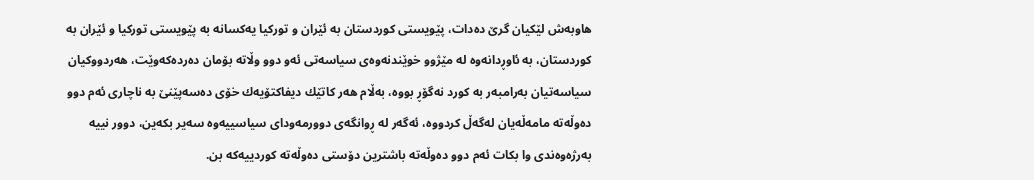هاوبه‌ش لێكیان گرێ ده‌دات، پێویستی كوردستان به‌ ئێران و توركیا یه‌كسانه‌ به‌ پێویستی توركیا و ئێران به‌ كوردستان، به‌ ئاوڕدانه‌وه‌ له‌ مێژوو خوێندنه‌وه‌ی سیاسه‌تی ئه‌و دوو وڵاته‌ بۆمان ده‌رده‌كه‌وێت، هه‌ردووكیان سیاسه‌تیان به‌رامبه‌ر به‌ كورد نه‌گۆڕ بووه‌، به‌ڵام هه‌ر كاتێك دیفاكتۆیه‌ك خۆی ده‌سه‌پێنێ به‌ ناچاری ئه‌م دوو ده‌وڵه‌ته‌ مامه‌ڵه‌یان له‌گه‌ڵ كردووه‌، ئه‌گه‌ر له‌ ڕوانگه‌ی دوورمه‌ودای سیاسییه‌وه‌ سه‌یر بكه‌ین، دوور نییه‌ به‌رژه‌وه‌ندی وا بكات ئه‌م دوو ده‌وڵه‌ته‌ باشترین دۆستی ده‌وڵه‌ته‌ كوردییه‌كه‌ بن.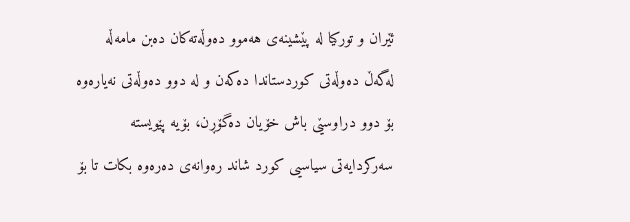ئێران و توركیا له‌ پێشینه‌ی هه‌موو ده‌وڵه‌ته‌كان ده‌بن مامه‌ڵه‌ له‌گه‌ڵ ده‌وڵه‌تی كوردستاندا ده‌كه‌ن و له‌ دوو ده‌وڵه‌تی نه‌یاره‌وه‌ بۆ دوو دراوسێی باش خۆیان ده‌گۆڕن، بۆیه‌ پێویسته‌ سه‌ركردایه‌تی سیاسیی كورد شاند ره‌وانه‌ی ده‌ره‌وه‌ بكات تا بۆ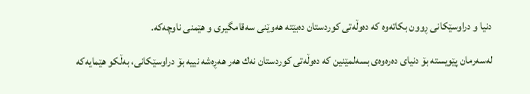دنیا و دراوسێكانی ڕوون بكاته‌وه‌ كه‌ ده‌وڵه‌تی كوردستان ده‌بێته‌ هه‌وێنی سه‌قامگیری و هێمنی ناوچه‌كه‌.

له‌سه‌رمان پێویسته‌ بۆ دنیای ده‌ره‌وه‌ی بسه‌لمێنین كه‌ ده‌وڵه‌تی كوردستان نه‌ك هه‌ر هه‌ڕه‌شه‌ نییه‌ بۆ دراوسێكانی، به‌ڵكو هێمایه‌كه‌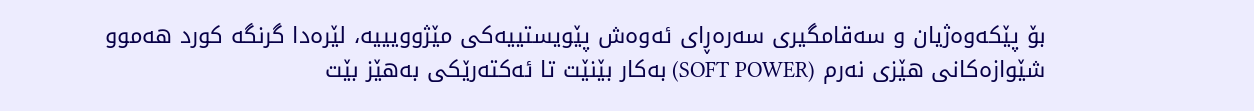بۆ پێكه‌وه‌ژیان و سه‌قامگیری سه‌ره‌ڕای ئه‌وه‌ش پێویستییه‌كی مێژوویییه‌، لێره‌دا گرنگه‌ كورد هه‌موو شێوازه‌كانی هێزی نه‌رم (SOFT POWER) به‌كار بێنێت تا ئه‌كته‌رێكی به‌هێز بێت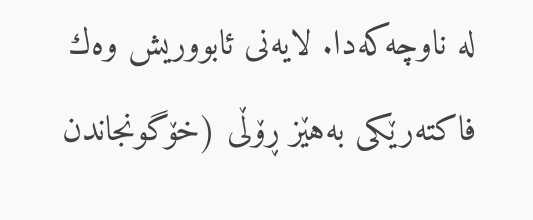له‌ ناوچه‌كه‌دا. لایه‌نی ئابووریش وه‌ك فاكته‌رێكی به‌هێز ڕۆڵی (خۆگونجاندن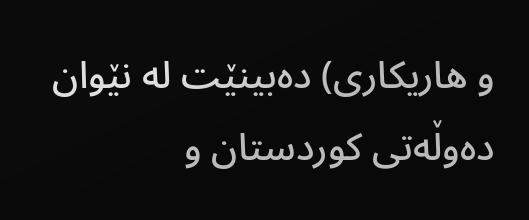و هاریكاری) ده‌بینێت له‌ نێوان ده‌وڵه‌تی كوردستان و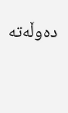ده‌وڵه‌ته‌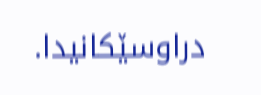دراوسێكانیدا.